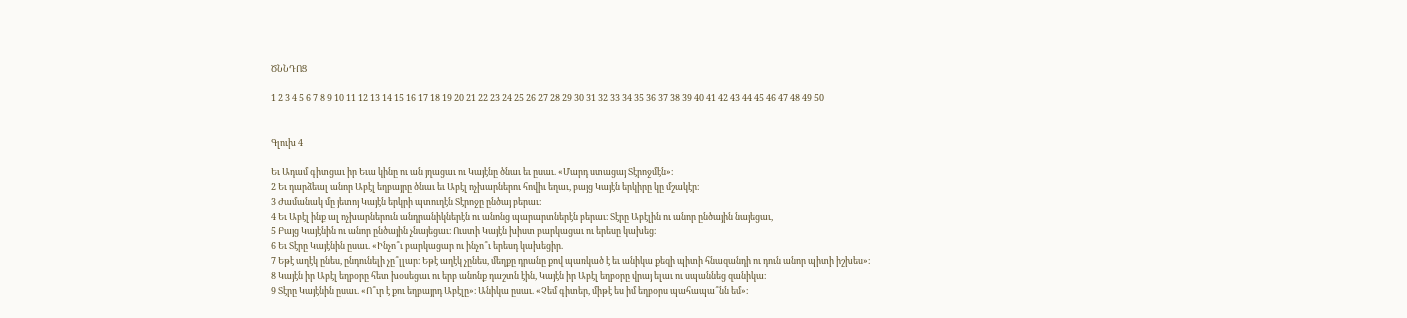ԾՆՆԴՈՑ

1 2 3 4 5 6 7 8 9 10 11 12 13 14 15 16 17 18 19 20 21 22 23 24 25 26 27 28 29 30 31 32 33 34 35 36 37 38 39 40 41 42 43 44 45 46 47 48 49 50


Գլուխ 4

Եւ Ադամ գիտցաւ իր Եւա կինը ու ան յղացաւ ու Կայէնը ծնաւ եւ ըսաւ. «Մարդ ստացայ Տէրոջմէն»։
2 Եւ դարձեալ անոր Աբէլ եղբայրը ծնաւ եւ Աբէլ ոչխարներու հովիւ եղաւ, բայց Կայէն երկիրը կը մշակէր։
3 Ժամանակ մը յետոյ Կայէն երկրի պտուղէն Տէրոջը ընծայ բերաւ։
4 Եւ Աբէլ ինք ալ ոչխարներուն անդրանիկներէն ու անոնց պարարտներէն բերաւ։ Տէրը Աբէլին ու անոր ընծային նայեցաւ,
5 Բայց Կայէնին ու անոր ընծային չնայեցաւ։ Ուստի Կայէն խիստ բարկացաւ ու երեսը կախեց։
6 Եւ Տէրը Կայէնին ըսաւ. «Ինչո՞ւ բարկացար ու ինչո՞ւ երեսդ կախեցիր.
7 Եթէ աղէկ ընես, ընդունելի չը՞լլար։ Եթէ աղէկ չընես, մեղքը դրանը քով պառկած է եւ անիկա քեզի պիտի հնազանդի ու դուն անոր պիտի իշխես»։
8 Կայէն իր Աբէլ եղբօրը հետ խօսեցաւ ու երբ անոնք դաշտն էին, Կայէն իր Աբէլ եղբօրը վրայ ելաւ ու սպաննեց զանիկա։
9 Տէրը Կայէնին ըսաւ. «Ո՞ւր է քու եղբայրդ Աբէլը»։ Անիկա ըսաւ. «Չեմ գիտեր, միթէ ես իմ եղբօրս պահապա՞նն եմ»։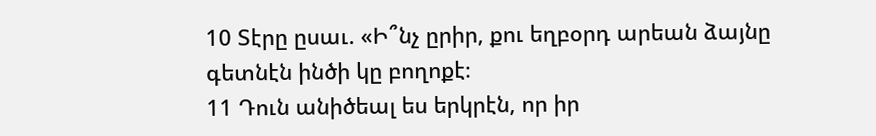10 Տէրը ըսաւ. «Ի՞նչ ըրիր, քու եղբօրդ արեան ձայնը գետնէն ինծի կը բողոքէ։
11 Դուն անիծեալ ես երկրէն, որ իր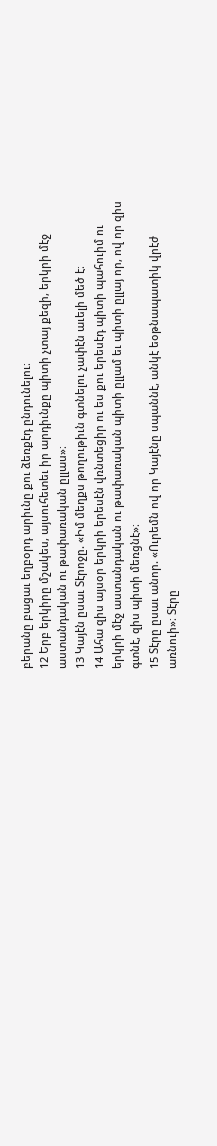բերանը բացաւ եղբօրդ արիւնը քու ձեռքէդ ընդունելու։
12 Երբ երկիրը մշակես, այսուհետեւ իր արդիւնքը պիտի չտայ քեզի, երկրի մէջ աստանդական ու թափառական ըլլաս»։
13 Կայէն ըսաւ Տէրոջը. «Իմ մեղքս թողութիւն գտնելու չափէն աւելի մեծ է։
14 Ահա զիս այսօր երկրի երեսէն վռնտեցիր ու ես քու երեսէդ պիտի պահուիմ ու երկրի մէջ աստանդական ու թափառական պիտի ըլլամ եւ պիտի ըլլայ որ, ով որ զիս գտնէ, զիս պիտի մեռցնէ»։
15 Տէրը ըսաւ անոր. «Ուրեմն ով որ Կայէնը սպաննէ, անկէ եօթնապատիկ վրէժ առնուի»։ Տէրը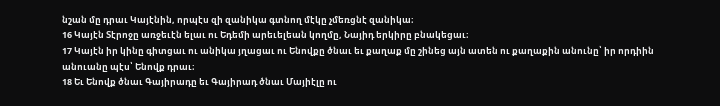նշան մը դրաւ Կայէնին, որպէս զի զանիկա գտնող մէկը չմեռցնէ զանիկա։
16 Կայէն Տէրոջը առջեւէն ելաւ ու Եդեմի արեւելեան կողմը, Նայիդ երկիրը բնակեցաւ։
17 Կայէն իր կինը գիտցաւ ու անիկա յղացաւ ու Ենովքը ծնաւ եւ քաղաք մը շինեց այն ատեն ու քաղաքին անունը՝ իր որդիին անուանը պէս՝ Ենովք դրաւ։
18 Եւ Ենովք ծնաւ Գայիրադը եւ Գայիրադ ծնաւ Մայիէլը ու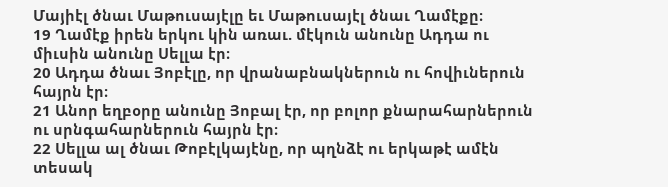Մայիէլ ծնաւ Մաթուսայէլը եւ Մաթուսայէլ ծնաւ Ղամէքը։
19 Ղամէք իրեն երկու կին առաւ. մէկուն անունը Ադդա ու միւսին անունը Սելլա էր։
20 Ադդա ծնաւ Յոբէլը, որ վրանաբնակներուն ու հովիւներուն հայրն էր։
21 Անոր եղբօրը անունը Յոբալ էր, որ բոլոր քնարահարներուն ու սրնգահարներուն հայրն էր։
22 Սելլա ալ ծնաւ Թոբէլկայէնը, որ պղնձէ ու երկաթէ ամէն տեսակ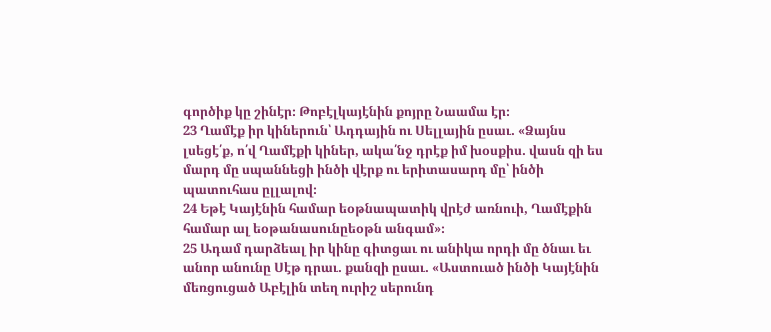գործիք կը շինէր։ Թոբէլկայէնին քոյրը Նաամա էր։
23 Ղամէք իր կիներուն՝ Ադդային ու Սելլային ըսաւ. «Ձայնս լսեցէ՛ք, ո՛վ Ղամէքի կիներ, ակա՛նջ դրէք իմ խօսքիս. վասն զի ես մարդ մը սպաննեցի ինծի վէրք ու երիտասարդ մը՝ ինծի պատուհաս ըլլալով։
24 Եթէ Կայէնին համար եօթնապատիկ վրէժ առնուի, Ղամէքին համար ալ եօթանասունըեօթն անգամ»։
25 Ադամ դարձեալ իր կինը գիտցաւ ու անիկա որդի մը ծնաւ եւ անոր անունը Սէթ դրաւ. քանզի ըսաւ. «Աստուած ինծի Կայէնին մեռցուցած Աբէլին տեղ ուրիշ սերունդ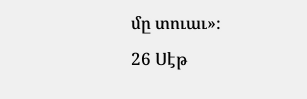մը տուաւ»։
26 Սէթ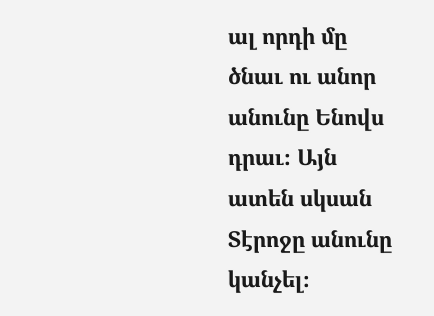ալ որդի մը ծնաւ ու անոր անունը Ենովս դրաւ։ Այն ատեն սկսան Տէրոջը անունը կանչել։